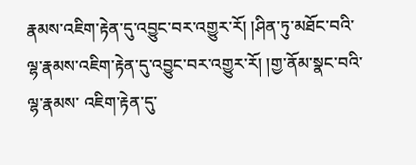རྣམས་འཇིག་རྟེན་དུ་འབྱུང་བར་འགྱུར་རོ། །ཤིན་ཏུ་མཐོང་བའི་ལྷ་རྣམས་འཇིག་རྟེན་དུ་འབྱུང་བར་འགྱུར་རོ། །གྱ་ནོམ་སྣང་བའི་ལྷ་རྣམས་ འཇིག་རྟེན་དུ་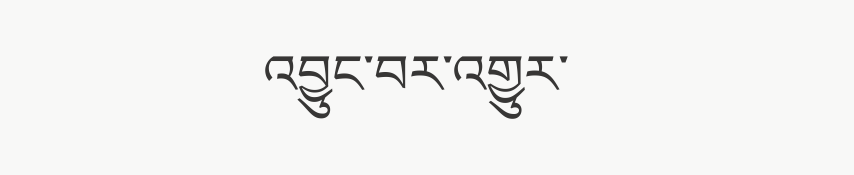འབྱུང་བར་འགྱུར་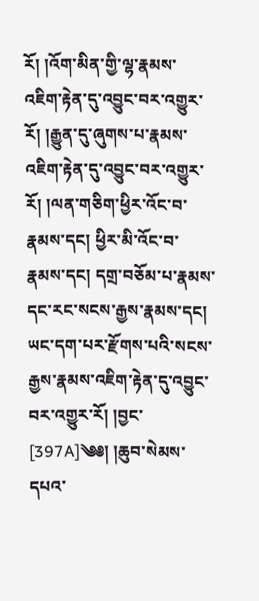རོ། །འོག་མིན་གྱི་ལྷ་རྣམས་འཇིག་རྟེན་དུ་འབྱུང་བར་འགྱུར་རོ། །རྒྱུན་དུ་ཞུགས་པ་རྣམས་འཇིག་རྟེན་དུ་འབྱུང་བར་འགྱུར་རོ། །ལན་གཅིག་ཕྱིར་འོང་བ་ རྣམས་དང། ཕྱིར་མི་འོང་བ་རྣམས་དང། དགྲ་བཅོམ་པ་རྣམས་དང་རང་སངས་རྒྱས་རྣམས་དང། ཡང་དག་པར་རྫོགས་པའི་སངས་རྒྱས་རྣམས་འཇིག་རྟེན་དུ་འབྱུང་བར་འགྱུར་རོ། །བྱང་ [397A]༄༅། །ཆུབ་སེམས་དཔའ་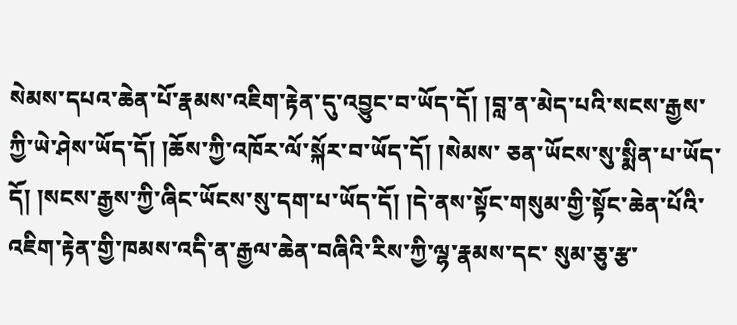སེམས་དཔའ་ཆེན་པོ་རྣམས་འཇིག་རྟེན་དུ་འབྱུང་བ་ཡོད་དོ། །བླ་ན་མེད་པའི་སངས་རྒྱས་ཀྱི་ཡེ་ཤེས་ཡོད་དོ། །ཆོས་ཀྱི་འཁོར་ལོ་སྐོར་བ་ཡོད་དོ། །སེམས་ ཅན་ཡོངས་སུ་སྨིན་པ་ཡོད་དོ། །སངས་རྒྱས་ཀྱི་ཞིང་ཡོངས་སུ་དག་པ་ཡོད་དོ། །དེ་ནས་སྟོང་གསུམ་གྱི་སྟོང་ཆེན་པོའི་འཇིག་རྟེན་གྱི་ཁམས་འདི་ན་རྒྱལ་ཆེན་བཞིའི་རིས་ཀྱི་ལྷ་རྣམས་དང་ སུམ་ཅུ་རྩ་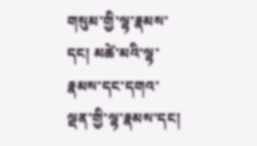གསུམ་གྱི་ལྷ་རྣམས་དང། མཚེ་མའི་ལྷ་རྣམས་དང་དགའ་ལྡན་གྱི་ལྷ་རྣམས་དང།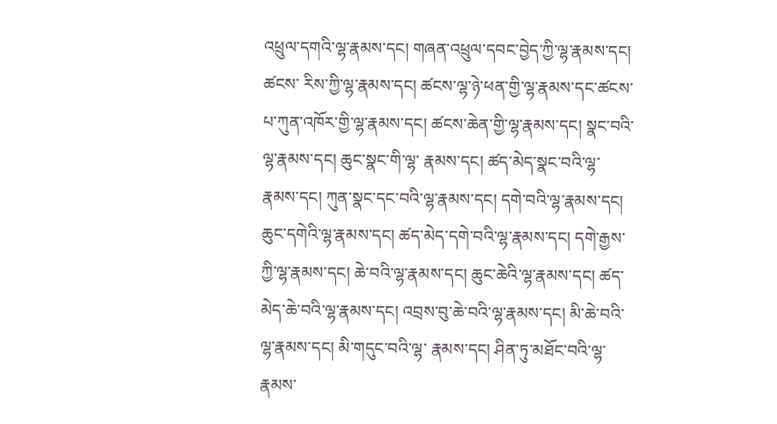འཕྲུལ་དགའི་ལྷ་རྣམས་དང། གཞན་འཕྲུལ་དབང་བྱེད་ཀྱི་ལྷ་རྣམས་དང། ཚངས་ རིས་ཀྱི་ལྷ་རྣམས་དང། ཚངས་ལྷ་ཉེ་ཕན་གྱི་ལྷ་རྣམས་དང་ཚངས་པ་ཀུན་འཁོར་གྱི་ལྷ་རྣམས་དང། ཚངས་ཆེན་གྱི་ལྷ་རྣམས་དང། སྣང་བའི་ལྷ་རྣམས་དང། ཆུང་སྣང་གི་ལྷ་ རྣམས་དང། ཚད་མེད་སྣང་བའི་ལྷ་རྣམས་དང། ཀུན་སྣང་དང་བའི་ལྷ་རྣམས་དང། དགེ་བའི་ལྷ་རྣམས་དང། ཆུང་དགེའི་ལྷ་རྣམས་དང། ཚད་མེད་དགེ་བའི་ལྷ་རྣམས་དང། དགེ་རྒྱས་ ཀྱི་ལྷ་རྣམས་དང། ཆེ་བའི་ལྷ་རྣམས་དང། ཆུང་ཆེའི་ལྷ་རྣམས་དང། ཚད་མེད་ཆེ་བའི་ལྷ་རྣམས་དང། འབྲས་བུ་ཆེ་བའི་ལྷ་རྣམས་དང། མི་ཆེ་བའི་ལྷ་རྣམས་དང། མི་གདུང་བའི་ལྷ་ རྣམས་དང། ཤིན་ཏུ་མཐོང་བའི་ལྷ་རྣམས་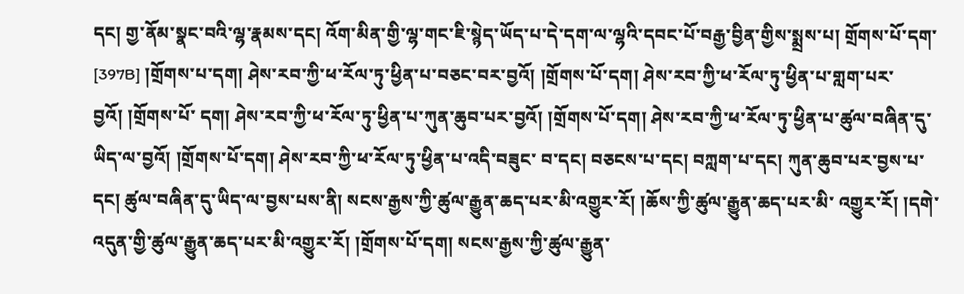དང། གྱ་ནོམ་སྣང་བའི་ལྷ་རྣམས་དང། འོག་མིན་གྱི་ལྷ་གང་ཇི་སྙེད་ཡོད་པ་དེ་དག་ལ་ལྷའི་དབང་པོ་བརྒྱ་བྱིན་གྱིས་སྨྲས་པ། གྲོགས་པོ་དག་ [397B] །གྲོགས་པ་དག། ཤེས་རབ་ཀྱི་ཕ་རོལ་ཏུ་ཕྱིན་པ་བཅང་བར་བྱའོ། །གྲོགས་པོ་དག། ཤེས་རབ་ཀྱི་ཕ་རོལ་ཏུ་ཕྱིན་པ་གླག་པར་བྱའོ། །གྲོགས་པོ་ དག། ཤེས་རབ་ཀྱི་ཕ་རོལ་ཏུ་ཕྱིན་པ་ཀུན་ཆུབ་པར་བྱའོ། །གྲོགས་པོ་དག། ཤེས་རབ་ཀྱི་ཕ་རོལ་ཏུ་ཕྱིན་པ་ཚུལ་བཞིན་དུ་ཡིད་ལ་བྱའོ། །གྲོགས་པོ་དག། ཤེས་རབ་ཀྱི་ཕ་རོལ་ཏུ་ཕྱིན་པ་འདི་བཟུང་ བ་དང། བཅངས་པ་དང། བཀླག་པ་དང། ཀུན་ཆུབ་པར་བྱས་པ་དང། ཚུལ་བཞིན་དུ་ཡིད་ལ་བྱས་པས་ནི། སངས་རྒྱས་ཀྱི་ཚུལ་རྒྱུན་ཆད་པར་མི་འགྱུར་རོ། །ཆོས་ཀྱི་ཚུལ་རྒྱུན་ཆད་པར་མི་ འགྱུར་རོ། །དགེ་འདུན་གྱི་ཚུལ་རྒྱུན་ཆད་པར་མི་འགྱུར་རོ། །གྲོགས་པོ་དག། སངས་རྒྱས་ཀྱི་ཚུལ་རྒྱུན་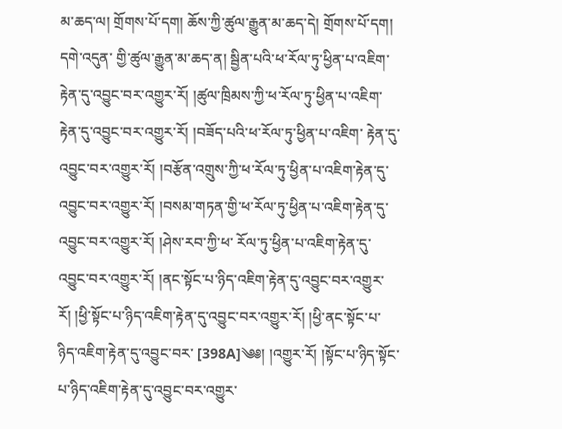མ་ཆད་ལ། གྲོགས་པོ་དག། ཆོས་ཀྱི་ཚུལ་རྒྱུན་མ་ཆད་དེ། གྲོགས་པོ་དག། དགེ་འདུན་ གྱི་ཚུལ་རྒྱུན་མ་ཆད་ན། སྦྱིན་པའི་ཕ་རོལ་ཏུ་ཕྱིན་པ་འཇིག་རྟེན་དུ་འབྱུང་བར་འགྱུར་རོ། །ཚུལ་ཁྲིམས་ཀྱི་ཕ་རོལ་ཏུ་ཕྱིན་པ་འཇིག་རྟེན་དུ་འབྱུང་བར་འགྱུར་རོ། །བཟོད་པའི་ཕ་རོལ་ཏུ་ཕྱིན་པ་འཇིག་ རྟེན་དུ་འབྱུང་བར་འགྱུར་རོ། །བརྩོན་འགྲུས་ཀྱི་ཕ་རོལ་ཏུ་ཕྱིན་པ་འཇིག་རྟེན་དུ་འབྱུང་བར་འགྱུར་རོ། །བསམ་གཏན་གྱི་ཕ་རོལ་ཏུ་ཕྱིན་པ་འཇིག་རྟེན་དུ་འབྱུང་བར་འགྱུར་རོ། །ཤེས་རབ་ཀྱི་ཕ་ རོལ་ཏུ་ཕྱིན་པ་འཇིག་རྟེན་དུ་འབྱུང་བར་འགྱུར་རོ། །ནང་སྟོང་པ་ཉིད་འཇིག་རྟེན་དུ་འབྱུང་བར་འགྱུར་རོ། །ཕྱི་སྟོང་པ་ཉིད་འཇིག་རྟེན་དུ་འབྱུང་བར་འགྱུར་རོ། །ཕྱི་ནང་སྟོང་པ་ཉིད་འཇིག་རྟེན་དུ་འབྱུང་བར་ [398A]༄༅། །འགྱུར་རོ། །སྟོང་པ་ཉིད་སྟོང་པ་ཉིད་འཇིག་རྟེན་དུ་འབྱུང་བར་འགྱུར་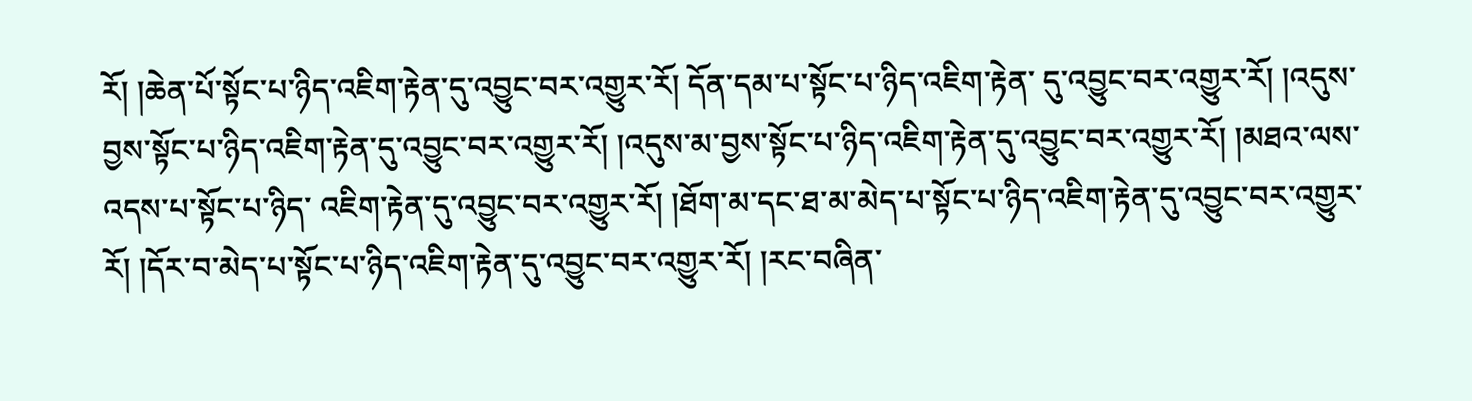རོ། །ཆེན་པོ་སྟོང་པ་ཉིད་འཇིག་རྟེན་དུ་འབྱུང་བར་འགྱུར་རོ། དོན་དམ་པ་སྟོང་པ་ཉིད་འཇིག་རྟེན་ དུ་འབྱུང་བར་འགྱུར་རོ། །འདུས་བྱས་སྟོང་པ་ཉིད་འཇིག་རྟེན་དུ་འབྱུང་བར་འགྱུར་རོ། །འདུས་མ་བྱས་སྟོང་པ་ཉིད་འཇིག་རྟེན་དུ་འབྱུང་བར་འགྱུར་རོ། །མཐའ་ལས་འདས་པ་སྟོང་པ་ཉིད་ འཇིག་རྟེན་དུ་འབྱུང་བར་འགྱུར་རོ། །ཐོག་མ་དང་ཐ་མ་མེད་པ་སྟོང་པ་ཉིད་འཇིག་རྟེན་དུ་འབྱུང་བར་འགྱུར་རོ། །དོར་བ་མེད་པ་སྟོང་པ་ཉིད་འཇིག་རྟེན་དུ་འབྱུང་བར་འགྱུར་རོ། །རང་བཞིན་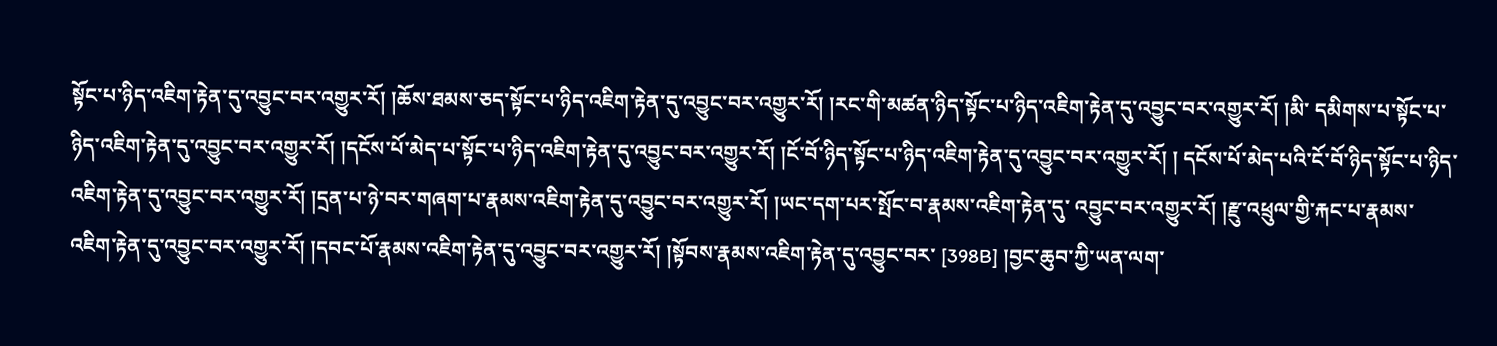སྟོང་པ་ཉིད་འཇིག་རྟེན་དུ་འབྱུང་བར་འགྱུར་རོ། །ཆོས་ཐམས་ཅད་སྟོང་པ་ཉིད་འཇིག་རྟེན་དུ་འབྱུང་བར་འགྱུར་རོ། །རང་གི་མཚན་ཉིད་སྟོང་པ་ཉིད་འཇིག་རྟེན་དུ་འབྱུང་བར་འགྱུར་རོ། །མི་ དམིགས་པ་སྟོང་པ་ཉིད་འཇིག་རྟེན་དུ་འབྱུང་བར་འགྱུར་རོ། །དངོས་པོ་མེད་པ་སྟོང་པ་ཉིད་འཇིག་རྟེན་དུ་འབྱུང་བར་འགྱུར་རོ། །ངོ་བོ་ཉིད་སྟོང་པ་ཉིད་འཇིག་རྟེན་དུ་འབྱུང་བར་འགྱུར་རོ། ། དངོས་པོ་མེད་པའི་ངོ་བོ་ཉིད་སྟོང་པ་ཉིད་འཇིག་རྟེན་དུ་འབྱུང་བར་འགྱུར་རོ། །དྲན་པ་ཉེ་བར་གཞག་པ་རྣམས་འཇིག་རྟེན་དུ་འབྱུང་བར་འགྱུར་རོ། །ཡང་དག་པར་སྤོང་བ་རྣམས་འཇིག་རྟེན་དུ་ འབྱུང་བར་འགྱུར་རོ། །རྫུ་འཕྲུལ་གྱི་རྐང་པ་རྣམས་འཇིག་རྟེན་དུ་འབྱུང་བར་འགྱུར་རོ། །དབང་པོ་རྣམས་འཇིག་རྟེན་དུ་འབྱུང་བར་འགྱུར་རོ། །སྟོབས་རྣམས་འཇིག་རྟེན་དུ་འབྱུང་བར་ [398B] །བྱང་ཆུབ་ཀྱི་ཡན་ལག་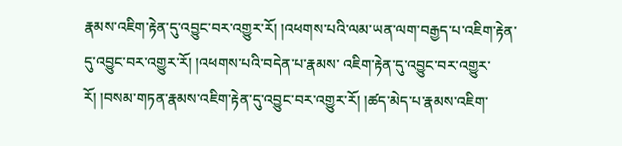རྣམས་འཇིག་རྟེན་དུ་འབྱུང་བར་འགྱུར་རོ། །འཕགས་པའི་ལམ་ཡན་ལག་བརྒྱད་པ་འཇིག་རྟེན་དུ་འབྱུང་བར་འགྱུར་རོ། །འཕགས་པའི་བདེན་པ་རྣམས་ འཇིག་རྟེན་དུ་འབྱུང་བར་འགྱུར་རོ། །བསམ་གཏན་རྣམས་འཇིག་རྟེན་དུ་འབྱུང་བར་འགྱུར་རོ། །ཚད་མེད་པ་རྣམས་འཇིག་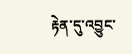རྟེན་དུ་འབྱུང་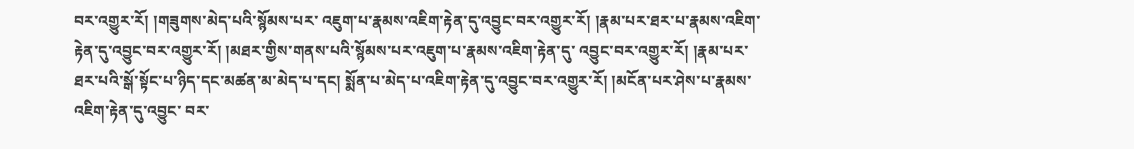བར་འགྱུར་རོ། །གཟུགས་མེད་པའི་སྙོམས་པར་ འཇུག་པ་རྣམས་འཇིག་རྟེན་དུ་འབྱུང་བར་འགྱུར་རོ། །རྣམ་པར་ཐར་པ་རྣམས་འཇིག་རྟེན་དུ་འབྱུང་བར་འགྱུར་རོ། །མཐར་གྱིས་གནས་པའི་སྙོམས་པར་འཇུག་པ་རྣམས་འཇིག་རྟེན་དུ་ འབྱུང་བར་འགྱུར་རོ། །རྣམ་པར་ཐར་པའི་སྒོ་སྟོང་པ་ཉིད་དང་མཚན་མ་མེད་པ་དང། སྨོན་པ་མེད་པ་འཇིག་རྟེན་དུ་འབྱུང་བར་འགྱུར་རོ། །མངོན་པར་ཤེས་པ་རྣམས་འཇིག་རྟེན་དུ་འབྱུང་ བར་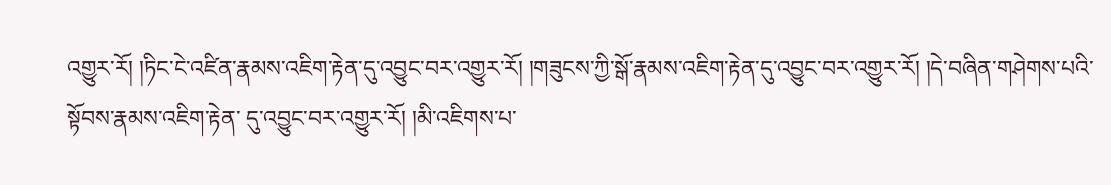འགྱུར་རོ། །ཏིང་ངེ་འཛིན་རྣམས་འཇིག་རྟེན་དུ་འབྱུང་བར་འགྱུར་རོ། །གཟུངས་ཀྱི་སྒོ་རྣམས་འཇིག་རྟེན་དུ་འབྱུང་བར་འགྱུར་རོ། །དེ་བཞིན་གཤེགས་པའི་སྟོབས་རྣམས་འཇིག་རྟེན་ དུ་འབྱུང་བར་འགྱུར་རོ། །མི་འཇིགས་པ་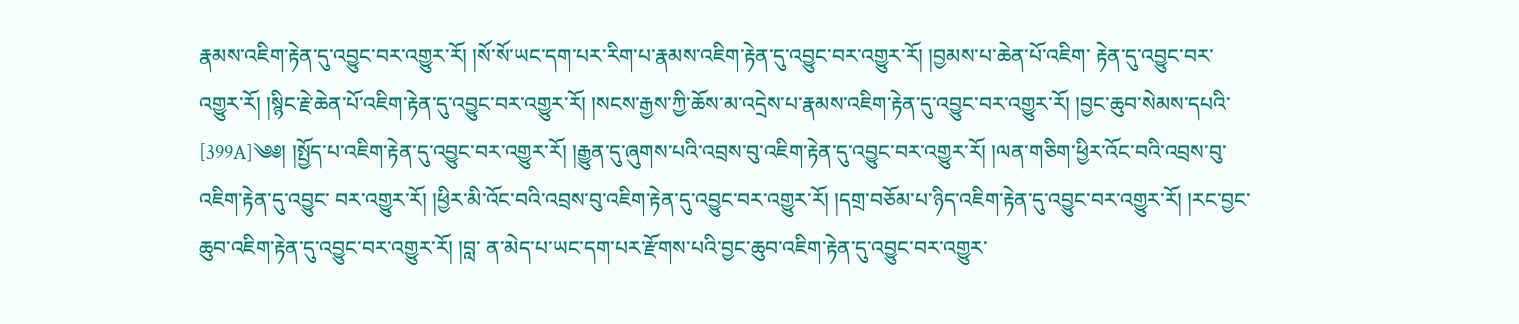རྣམས་འཇིག་རྟེན་དུ་འབྱུང་བར་འགྱུར་རོ། །སོ་སོ་ཡང་དག་པར་རིག་པ་རྣམས་འཇིག་རྟེན་དུ་འབྱུང་བར་འགྱུར་རོ། །བྱམས་པ་ཆེན་པོ་འཇིག་ རྟེན་དུ་འབྱུང་བར་འགྱུར་རོ། །སྙིང་རྗེ་ཆེན་པོ་འཇིག་རྟེན་དུ་འབྱུང་བར་འགྱུར་རོ། །སངས་རྒྱས་ཀྱི་ཆོས་མ་འདྲེས་པ་རྣམས་འཇིག་རྟེན་དུ་འབྱུང་བར་འགྱུར་རོ། །བྱང་ཆུབ་སེམས་དཔའི་ [399A]༄༅། །སྤྱོད་པ་འཇིག་རྟེན་དུ་འབྱུང་བར་འགྱུར་རོ། །རྒྱུན་དུ་ཞུགས་པའི་འབྲས་བུ་འཇིག་རྟེན་དུ་འབྱུང་བར་འགྱུར་རོ། །ལན་གཅིག་ཕྱིར་འོང་བའི་འབྲས་བུ་འཇིག་རྟེན་དུ་འབྱུང་ བར་འགྱུར་རོ། །ཕྱིར་མི་འོང་བའི་འབྲས་བུ་འཇིག་རྟེན་དུ་འབྱུང་བར་འགྱུར་རོ། །དགྲ་བཅོམ་པ་ཉིད་འཇིག་རྟེན་དུ་འབྱུང་བར་འགྱུར་རོ། །རང་བྱང་ཆུབ་འཇིག་རྟེན་དུ་འབྱུང་བར་འགྱུར་རོ། །བླ་ ན་མེད་པ་ཡང་དག་པར་རྫོགས་པའི་བྱང་ཆུབ་འཇིག་རྟེན་དུ་འབྱུང་བར་འགྱུར་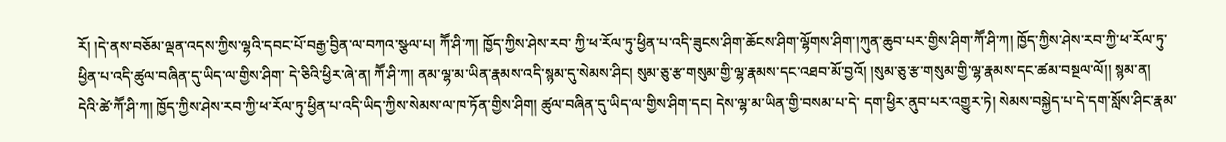རོ། །དེ་ནས་བཅོམ་ལྡན་འདས་ཀྱིས་ལྷའི་དབང་པོ་བརྒྱ་བྱིན་ལ་བཀའ་སྩལ་པ། ཀཽ་ཤི་ཀ། ཁྱོད་ཀྱིས་ཤེས་རབ་ ཀྱི་ཕ་རོལ་ཏུ་ཕྱིན་པ་འདི་ཟུངས་ཤིག་ཆོངས་ཤིག་ལྷོགས་ཤིག་།ཀུན་ཆུབ་པར་གྱིས་ཤིག་ཀཽ་ཤི་ཀ། ཁྱོད་ཀྱིས་ཤེས་རབ་ཀྱི་ཕ་རོལ་ཏུ་ཕྱིན་པ་འདི་ཚུལ་བཞིན་དུ་ཡིད་ལ་གྱིས་ཤིག་ དེ་ཅིའི་ཕྱིར་ཞེ་ན། ཀཽ་ཤི་ཀ། ནམ་ལྷ་མ་ཡིན་རྣམས་འདི་སྙམ་དུ་སེམས་ཤིང། སུམ་ཅུ་རྩ་གསུམ་གྱི་ལྷ་རྣམས་དང་འཐབ་མོ་བྱའོ། །སུམ་ཅུ་རྩ་གསུམ་གྱི་ལྷ་རྣམས་དང་ཚམ་བསྔལ་ལོ།། སྙམ་ན། དེའི་ཚེ་ཀཽ་ཤི་ཀ། ཁྱོད་ཀྱིས་ཤེས་རབ་ཀྱི་ཕ་རོལ་ཏུ་ཕྱིན་པ་འདི་ཡིད་ཀྱིས་སེམས་ལ་ཁ་ཏོན་གྱིས་ཤིག། ཚུལ་བཞིན་དུ་ཡིད་ལ་གྱིས་ཤིག་དང། དེས་ལྷ་མ་ཡིན་གྱི་བསམ་པ་དེ་ དག་ཕྱིར་ནུབ་པར་འགྱུར་ཏེ། སེམས་བསྐྱེད་པ་དེ་དག་སློས་ཤིང་རྣམ་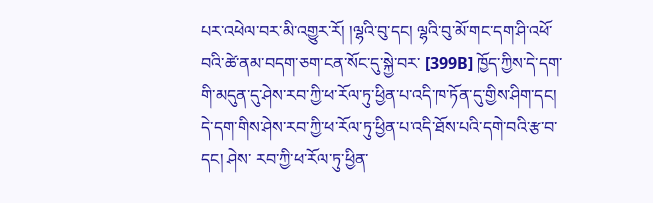པར་འཕེལ་བར་མི་འགྱུར་རོ། །ལྷའི་བུ་དང། ལྷའི་བུ་མོ་གང་དག་ཤི་འཕོ་བའི་ཚེ་ནམ་བདག་ཅག་ངན་སོང་དུ་སྐྱེ་བར་ [399B] ཁྱོད་ཀྱིས་དེ་དག་གི་མདུན་དུ་ཤེས་རབ་ཀྱི་ཕ་རོལ་ཏུ་ཕྱིན་པ་འདི་ཁ་ཏོན་དུ་གྱིས་ཤིག་དང། དེ་དག་གིས་ཤེས་རབ་ཀྱི་ཕ་རོལ་ཏུ་ཕྱིན་པ་འདི་ཐོས་པའི་དགེ་བའི་རྩ་བ་དང། ཤེས་ རབ་ཀྱི་ཕ་རོལ་ཏུ་ཕྱིན་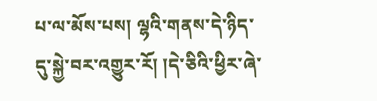པ་ལ་མོས་པས། ལྷའི་གནས་དེ་ཉིད་དུ་སྐྱེ་བར་འགྱུར་རོ། །དེ་ཅིའི་ཕྱིར་ཞེ་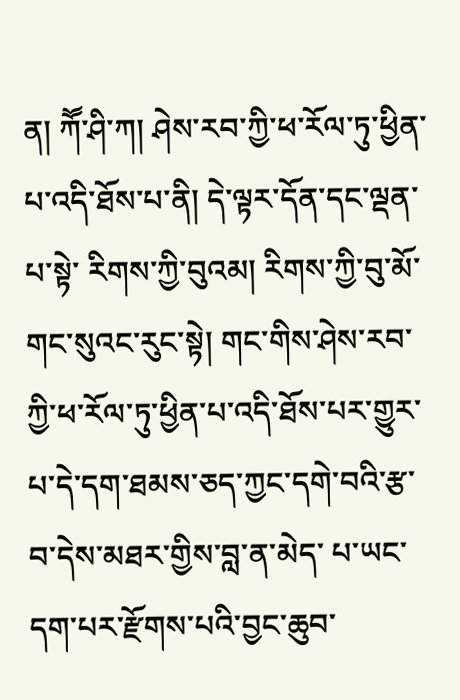ན། ཀཽ་ཤི་ཀ། ཤེས་རབ་ཀྱི་ཕ་རོལ་ཏུ་ཕྱིན་པ་འདི་ཐོས་པ་ནི། དེ་ལྟར་དོན་དང་ལྡན་པ་སྟེ་ རིགས་ཀྱི་བུའམ། རིགས་ཀྱི་བུ་མོ་གང་སུའང་རུང་སྟེ། གང་གིས་ཤེས་རབ་ཀྱི་ཕ་རོལ་ཏུ་ཕྱིན་པ་འདི་ཐོས་པར་གྱུར་པ་དེ་དག་ཐམས་ཅད་ཀྱང་དགེ་བའི་རྩ་བ་དེས་མཐར་གྱིས་བླ་ན་མེད་ པ་ཡང་དག་པར་རྫོགས་པའི་བྱང་ཆུབ་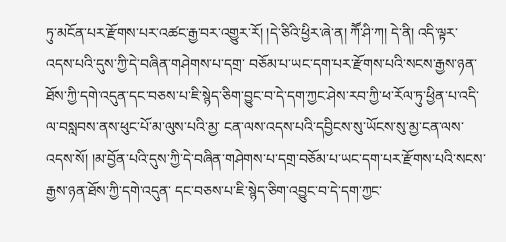ཏུ་མངོན་པར་རྫོགས་པར་འཚང་རྒྱ་བར་འགྱུར་རོ། །དེ་ཅིའི་ཕྱིར་ཞེ་ན། ཀཽ་ཤི་ཀ། དེ་ནི། འདི་ལྟར་འདས་པའི་དུས་ཀྱི་དེ་བཞིན་གཤེགས་པ་དགྲ་ བཅོམ་པ་ཡང་དག་པར་རྫོགས་པའི་སངས་རྒྱས་ཉན་ཐོས་ཀྱི་དགེ་འདུན་དང་བཅས་པ་ཇི་སྙེད་ཅིག་བྱུང་བ་དེ་དག་ཀྱང་ཤེས་རབ་ཀྱི་ཕ་རོལ་ཏུ་ཕྱིན་པ་འདི་ལ་བསླབས་ནས་ཕུང་པོ་མ་ལུས་པའི་མྱ་ ངན་ལས་འདས་པའི་དབྱིངས་སུ་ཡོངས་སུ་མྱ་ངན་ལས་འདས་སོ། །མ་བྱོན་པའི་དུས་ཀྱི་དེ་བཞིན་གཤེགས་པ་དགྲ་བཅོམ་པ་ཡང་དག་པར་རྫོགས་པའི་སངས་རྒྱས་ཉན་ཐོས་ཀྱི་དགེ་འདུན་ དང་བཅས་པ་ཇི་སྙེད་ཅིག་འབྱུང་བ་དེ་དག་ཀྱང་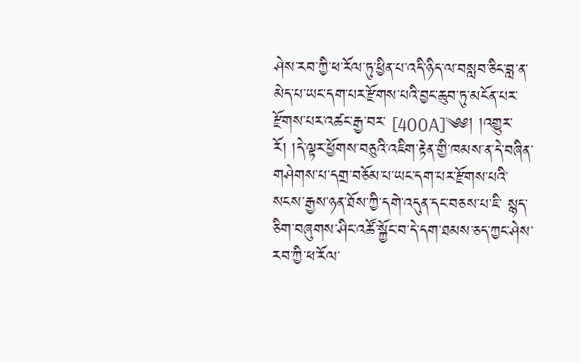ཤེས་རབ་ཀྱི་ཕ་རོལ་ཏུ་ཕྱིན་པ་འདི་ཉིད་ལ་བསླབ་ཅིང་བླ་ན་མེད་པ་ཡང་དག་པར་རྫོགས་པའི་བྱང་ཆུབ་ཏུ་མངོན་པར་རྫོགས་པར་འཚང་རྒྱ་བར་ [400A]༄༅། །འགྱུར་རོ། །དེ་ལྟར་ཕྱོགས་བཅུའི་འཇིག་རྟེན་གྱི་ཁམས་ན་དེ་བཞིན་གཤེགས་པ་དགྲ་བཅོམ་པ་ཡང་དག་པར་རྫོགས་པའི་སངས་རྒྱས་ཉན་ཐོས་ཀྱི་དགེ་འདུན་དང་བཅས་པ་ཇི་ སྙད་ཅིག་བཞུགས་ཤིང་འཚོ་སྐྱོང་བ་དེ་དག་ཐམས་ཅད་ཀྱང་ཤེས་རབ་ཀྱི་ཕ་རོལ་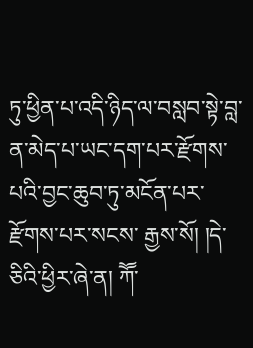ཏུ་ཕྱིན་པ་འདི་ཉིད་ལ་བསླབ་སྟེ་བླ་ན་མེད་པ་ཡང་དག་པར་རྫོགས་པའི་བྱང་ཆུབ་ཏུ་མངོན་པར་རྫོགས་པར་སངས་ རྒྱས་སོ། །དེ་ཅིའི་ཕྱིར་ཞེ་ན། ཀཽ་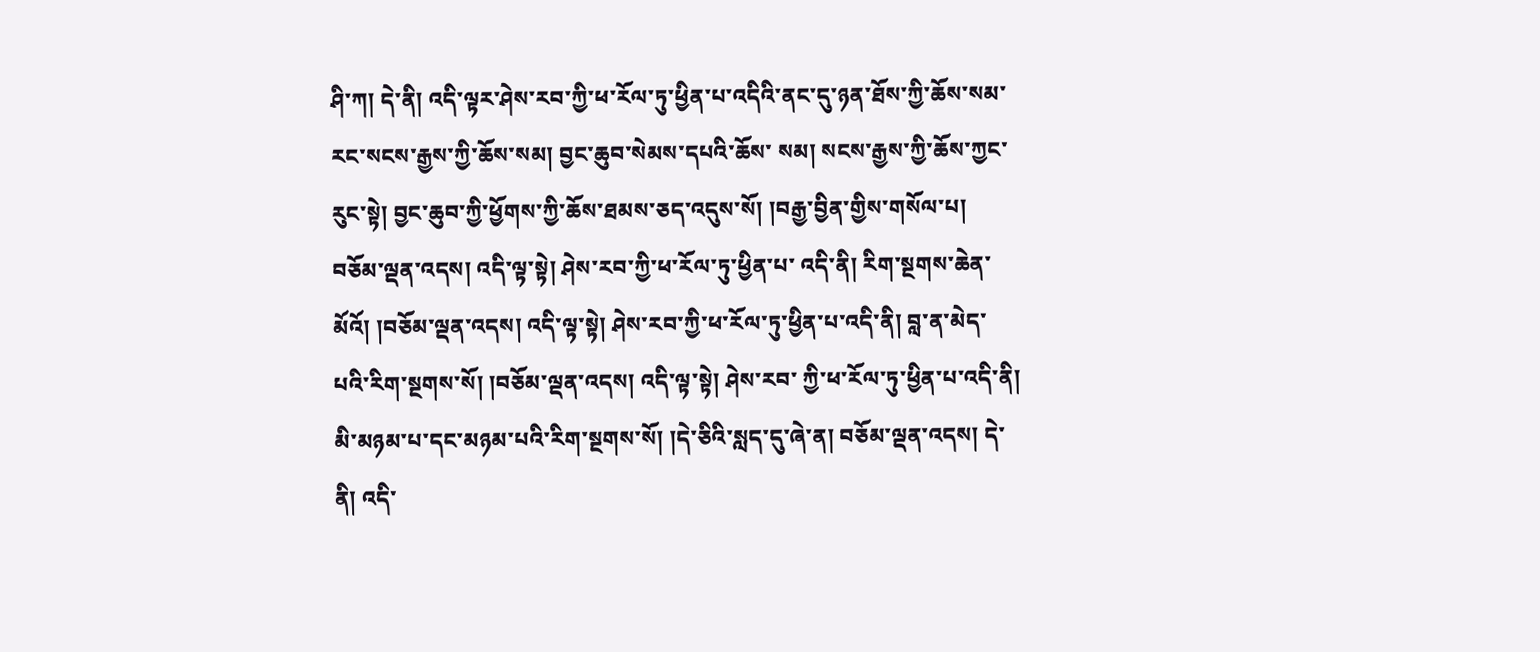ཤི་ཀ། དེ་ནི། འདི་ལྟར་ཤེས་རབ་ཀྱི་ཕ་རོལ་ཏུ་ཕྱིན་པ་འདིའི་ནང་དུ་ཉན་ཐོས་ཀྱི་ཆོས་སམ་རང་སངས་རྒྱས་ཀྱི་ཆོས་སམ། བྱང་ཆུབ་སེམས་དཔའི་ཆོས་ སམ། སངས་རྒྱས་ཀྱི་ཆོས་ཀྱང་རུང་སྟེ། བྱང་ཆུབ་ཀྱི་ཕྱོགས་ཀྱི་ཆོས་ཐམས་ཅད་འདུས་སོ། །བརྒྱ་བྱིན་གྱིས་གསོལ་པ། བཅོམ་ལྡན་འདས། འདི་ལྟ་སྟེ། ཤེས་རབ་ཀྱི་ཕ་རོལ་ཏུ་ཕྱིན་པ་ འདི་ནི། རིག་སྔགས་ཆེན་མོའོ། །བཅོམ་ལྡན་འདས། འདི་ལྟ་སྟེ། ཤེས་རབ་ཀྱི་ཕ་རོལ་ཏུ་ཕྱིན་པ་འདི་ནི། བླ་ན་མེད་པའི་རིག་སྔགས་སོ། །བཅོམ་ལྡན་འདས། འདི་ལྟ་སྟེ། ཤེས་རབ་ ཀྱི་ཕ་རོལ་ཏུ་ཕྱིན་པ་འདི་ནི། མི་མཉམ་པ་དང་མཉམ་པའི་རིག་སྔགས་སོ། །དེ་ཅིའི་སླད་དུ་ཞེ་ན། བཅོམ་ལྡན་འདས། དེ་ནི། འདི་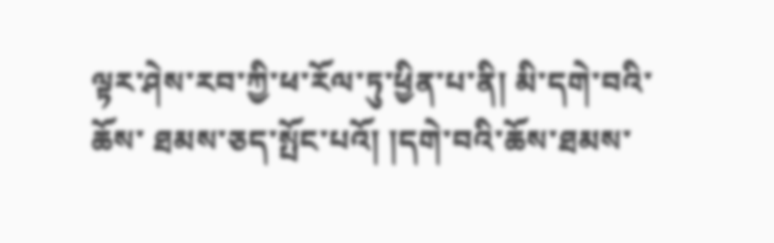ལྟར་ཤེས་རབ་ཀྱི་ཕ་རོལ་ཏུ་ཕྱིན་པ་ནི། མི་དགེ་བའི་ཆོས་ ཐམས་ཅད་སྤོང་པའོ། །དགེ་བའི་ཆོས་ཐམས་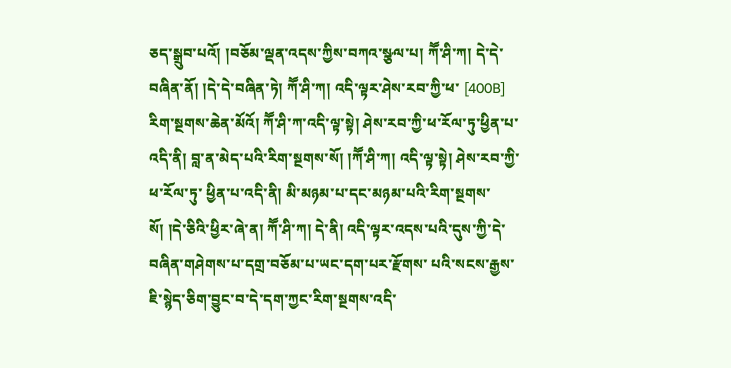ཅད་སྒྲུབ་པའོ། །བཅོམ་ལྡན་འདས་ཀྱིས་བཀའ་སྩལ་པ། ཀཽ་ཤི་ཀ། དེ་དེ་བཞིན་ནོ། །དེ་དེ་བཞིན་ཏེ། ཀཽ་ཤི་ཀ། འདི་ལྟར་ཤེས་རབ་ཀྱི་ཕ་ [400B] རིག་སྔགས་ཆེན་མོའོ། ཀཽ་ཤི་ཀ་འདི་ལྟ་སྟེ། ཤེས་རབ་ཀྱི་ཕ་རོལ་ཏུ་ཕྱིན་པ་འདི་ནི། བླ་ན་མེད་པའི་རིག་སྔགས་སོ། །ཀཽ་ཤི་ཀ། འདི་ལྟ་སྟེ། ཤེས་རབ་ཀྱི་ཕ་རོལ་ཏུ་ ཕྱིན་པ་འདི་ནི། མི་མཉམ་པ་དང་མཉམ་པའི་རིག་སྔགས་སོ། །དེ་ཅིའི་ཕྱིར་ཞེ་ན། ཀཽ་ཤི་ཀ། དེ་ནི། འདི་ལྟར་འདས་པའི་དུས་ཀྱི་དེ་བཞིན་གཤེགས་པ་དགྲ་བཅོམ་པ་ཡང་དག་པར་རྫོགས་ པའི་སངས་རྒྱས་ཇི་སྙེད་ཅིག་བྱུང་བ་དེ་དག་ཀྱང་རིག་སྔགས་འདི་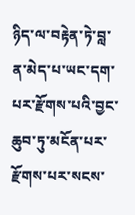ཉིད་ལ་བརྟེན་ཏེ་བླ་ན་མེད་པ་ཡང་དག་པར་རྫོགས་པའི་བྱང་ཆུབ་ཏུ་མངོན་པར་རྫོགས་པར་སངས་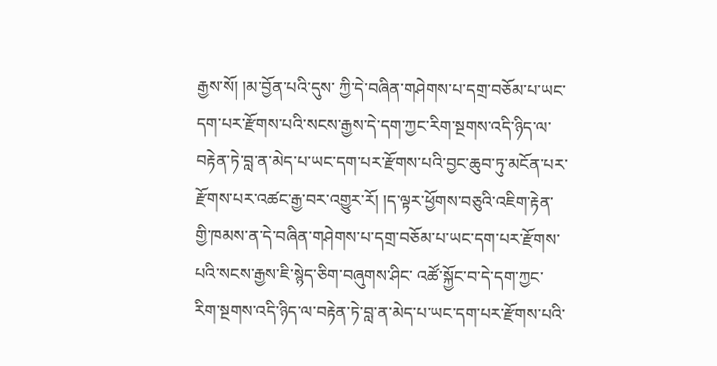རྒྱས་སོ། །མ་བྱོན་པའི་དུས་ ཀྱི་དེ་བཞིན་གཤེགས་པ་དགྲ་བཅོམ་པ་ཡང་དག་པར་རྫོགས་པའི་སངས་རྒྱས་དེ་དག་ཀྱང་རིག་སྔགས་འདི་ཉིད་ལ་བརྟེན་ཏེ་བླ་ན་མེད་པ་ཡང་དག་པར་རྫོགས་པའི་བྱང་ཆུབ་ཏུ་མངོན་པར་ རྫོགས་པར་འཚང་རྒྱ་བར་འགྱུར་རོ། །ད་ལྟར་ཕྱོགས་བཅུའི་འཇིག་རྟེན་གྱི་ཁམས་ན་དེ་བཞིན་གཤེགས་པ་དགྲ་བཅོམ་པ་ཡང་དག་པར་རྫོགས་པའི་སངས་རྒྱས་ཇི་སྙེད་ཅིག་བཞུགས་ཤིང་ འཚོ་སྐྱོང་བ་དེ་དག་ཀྱང་རིག་སྔགས་འདི་ཉིད་ལ་བརྟེན་ཏེ་བླ་ན་མེད་པ་ཡང་དག་པར་རྫོགས་པའི་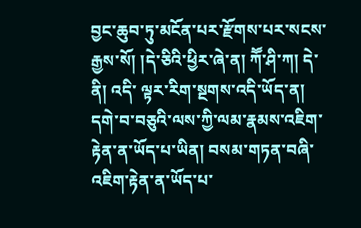བྱང་ཆུབ་ཏུ་མངོན་པར་རྫོགས་པར་སངས་རྒྱས་སོ། །དེ་ཅིའི་ཕྱིར་ཞེ་ན། ཀཽ་ཤི་ཀ། དེ་ནི། འདི་ ལྟར་རིག་སྔགས་འདི་ཡོད་ན། དགེ་བ་བཅུའི་ལས་ཀྱི་ལམ་རྣམས་འཇིག་རྟེན་ན་ཡོད་པ་ཡིན། བསམ་གཏན་བཞི་འཇིག་རྟེན་ན་ཡོད་པ་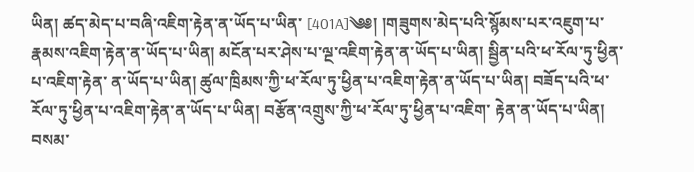ཡིན། ཚད་མེད་པ་བཞི་འཇིག་རྟེན་ན་ཡོད་པ་ཡིན་ [401A]༄༅། །གཟུགས་མེད་པའི་སྙོམས་པར་འཇུག་པ་རྣམས་འཇིག་རྟེན་ན་ཡོད་པ་ཡིན། མངོན་པར་ཤེས་པ་ལྔ་འཇིག་རྟེན་ན་ཡོད་པ་ཡིན། སྦྱིན་པའི་ཕ་རོལ་ཏུ་ཕྱིན་པ་འཇིག་རྟེན་ ན་ཡོད་པ་ཡིན། ཚུལ་ཁྲིམས་ཀྱི་ཕ་རོལ་ཏུ་ཕྱིན་པ་འཇིག་རྟེན་ན་ཡོད་པ་ཡིན། བཟོད་པའི་ཕ་རོལ་ཏུ་ཕྱིན་པ་འཇིག་རྟེན་ན་ཡོད་པ་ཡིན། བརྩོན་འགྲུས་ཀྱི་ཕ་རོལ་ཏུ་ཕྱིན་པ་འཇིག་ རྟེན་ན་ཡོད་པ་ཡིན། བསམ་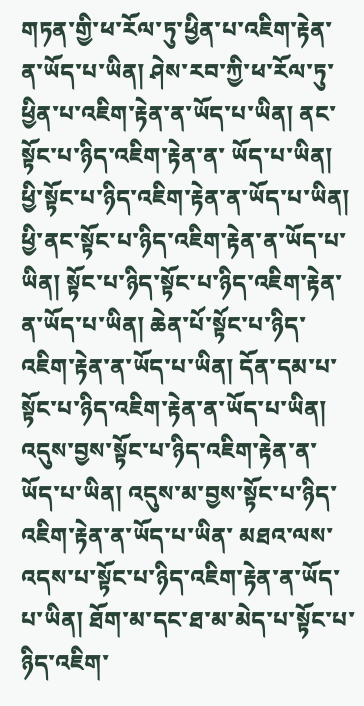གཏན་གྱི་ཕ་རོལ་ཏུ་ཕྱིན་པ་འཇིག་རྟེན་ན་ཡོད་པ་ཡིན། ཤེས་རབ་ཀྱི་ཕ་རོལ་ཏུ་ཕྱིན་པ་འཇིག་རྟེན་ན་ཡོད་པ་ཡིན། ནང་སྟོང་པ་ཉིད་འཇིག་རྟེན་ན་ ཡོད་པ་ཡིན། ཕྱི་སྟོང་པ་ཉིད་འཇིག་རྟེན་ན་ཡོད་པ་ཡིན། ཕྱི་ནང་སྟོང་པ་ཉིད་འཇིག་རྟེན་ན་ཡོད་པ་ཡིན། སྟོང་པ་ཉིད་སྟོང་པ་ཉིད་འཇིག་རྟེན་ན་ཡོད་པ་ཡིན། ཆེན་པོ་སྟོང་པ་ཉིད་ འཇིག་རྟེན་ན་ཡོད་པ་ཡིན། དོན་དམ་པ་སྟོང་པ་ཉིད་འཇིག་རྟེན་ན་ཡོད་པ་ཡིན། འདུས་བྱས་སྟོང་པ་ཉིད་འཇིག་རྟེན་ན་ཡོད་པ་ཡིན། འདུས་མ་བྱས་སྟོང་པ་ཉིད་འཇིག་རྟེན་ན་ཡོད་པ་ཡིན་ མཐའ་ལས་འདས་པ་སྟོང་པ་ཉིད་འཇིག་རྟེན་ན་ཡོད་པ་ཡིན། ཐོག་མ་དང་ཐ་མ་མེད་པ་སྟོང་པ་ཉིད་འཇིག་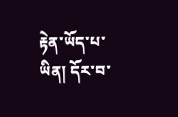རྟེན་ཡོད་པ་ཡིན། དོར་བ་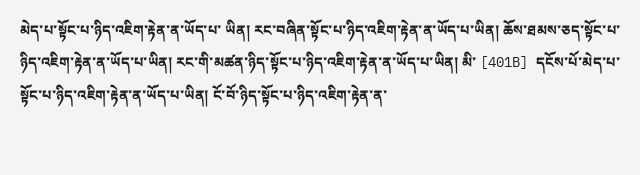མེད་པ་སྟོང་པ་ཉིད་འཇིག་རྟེན་ན་ཡོད་པ་ ཡིན། རང་བཞིན་སྟོང་པ་ཉིད་འཇིག་རྟེན་ན་ཡོད་པ་ཡིན། ཆོས་ཐམས་ཅད་སྟོང་པ་ཉིད་འཇིག་རྟེན་ན་ཡོད་པ་ཡིན། རང་གི་མཚན་ཉིད་སྟོང་པ་ཉིད་འཇིག་རྟེན་ན་ཡོད་པ་ཡིན། མི་ [401B] དངོས་པོ་མེད་པ་སྟོང་པ་ཉིད་འཇིག་རྟེན་ན་ཡོད་པ་ཡིན། ངོ་བོ་ཉིད་སྟོང་པ་ཉིད་འཇིག་རྟེན་ན་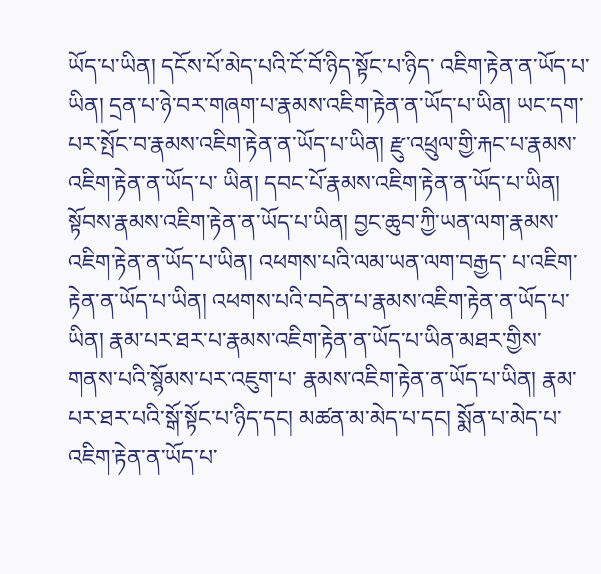ཡོད་པ་ཡིན། དངོས་པོ་མེད་པའི་ངོ་བོ་ཉིད་སྟོང་པ་ཉིད་ འཇིག་རྟེན་ན་ཡོད་པ་ཡིན། དྲན་པ་ཉེ་བར་གཞག་པ་རྣམས་འཇིག་རྟེན་ན་ཡོད་པ་ཡིན། ཡང་དག་པར་སྤོང་བ་རྣམས་འཇིག་རྟེན་ན་ཡོད་པ་ཡིན། རྫུ་འཕྲུལ་གྱི་རྐང་པ་རྣམས་འཇིག་རྟེན་ན་ཡོད་པ་ ཡིན། དབང་པོ་རྣམས་འཇིག་རྟེན་ན་ཡོད་པ་ཡིན། སྟོབས་རྣམས་འཇིག་རྟེན་ན་ཡོད་པ་ཡིན། བྱང་ཆུབ་ཀྱི་ཡན་ལག་རྣམས་འཇིག་རྟེན་ན་ཡོད་པ་ཡིན། འཕགས་པའི་ལམ་ཡན་ལག་བརྒྱད་ པ་འཇིག་རྟེན་ན་ཡོད་པ་ཡིན། འཕགས་པའི་བདེན་པ་རྣམས་འཇིག་རྟེན་ན་ཡོད་པ་ཡིན། རྣམ་པར་ཐར་པ་རྣམས་འཇིག་རྟེན་ན་ཡོད་པ་ཡིན་མཐར་གྱིས་གནས་པའི་སྙོམས་པར་འཇུག་པ་ རྣམས་འཇིག་རྟེན་ན་ཡོད་པ་ཡིན། རྣམ་པར་ཐར་པའི་སྒོ་སྟོང་པ་ཉིད་དང། མཚན་མ་མེད་པ་དང། སྨོན་པ་མེད་པ་འཇིག་རྟེན་ན་ཡོད་པ་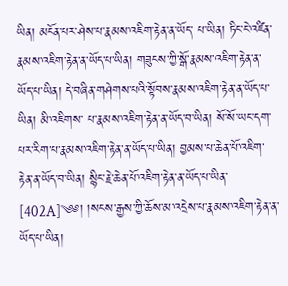ཡིན། མངོན་པར་ཤེས་པ་རྣམས་འཇིག་རྟེན་ན་ཡོད་ པ་ཡིན། ཏིང་ངེ་འཛིན་རྣམས་འཇིག་རྟེན་ན་ཡོད་པ་ཡིན། གཟུངས་ཀྱི་སྒོ་རྣམས་འཇིག་རྟེན་ན་ཡོད་པ་ཡིན། དེ་བཞིན་གཤེགས་པའི་སྟོབས་རྣམས་འཇིག་རྟེན་ན་ཡོད་པ་ཡིན། མི་འཇིགས་ པ་རྣམས་འཇིག་རྟེན་ན་ཡོད་བ་ཡིན། སོ་སོ་ཡང་དག་པར་རིག་པ་རྣམས་འཇིག་རྟེན་ན་ཡོད་པ་ཡིན། བྱམས་པ་ཆེན་པོ་འཇིག་རྟེན་ན་ཡོད་བ་ཡིན། སྙིང་རྗེ་ཆེན་པོ་འཇིག་རྟེན་ན་ཡོད་པ་ཡིན་ [402A]༄༅། །སངས་རྒྱས་ཀྱི་ཆོས་མ་འདྲེས་པ་རྣམས་འཇིག་རྟེན་ན་ཡོད་པ་ཡིན།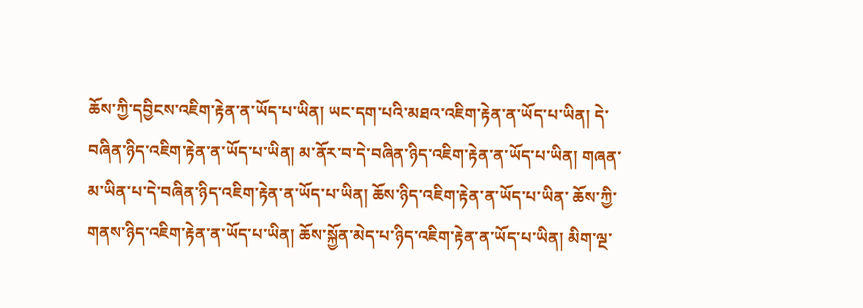ཆོས་ཀྱི་དབྱིངས་འཇིག་རྟེན་ན་ཡོད་པ་ཡིན། ཡང་དག་པའི་མཐའ་འཇིག་རྟེན་ན་ཡོད་པ་ཡིན། དེ་ བཞིན་ཉིད་འཇིག་རྟེན་ན་ཡོད་པ་ཡིན། མ་ནོར་བ་དེ་བཞིན་ཉིད་འཇིག་རྟེན་ན་ཡོད་པ་ཡིན། གཞན་མ་ཡིན་པ་དེ་བཞིན་ཉིད་འཇིག་རྟེན་ན་ཡོད་པ་ཡིན། ཆོས་ཉིད་འཇིག་རྟེན་ན་ཡོད་པ་ཡིན་ ཆོས་ཀྱི་གནས་ཉིད་འཇིག་རྟེན་ན་ཡོད་པ་ཡིན། ཆོས་སྐྱོན་མེད་པ་ཉིད་འཇིག་རྟེན་ན་ཡོད་པ་ཡིན། མིག་ལྔ་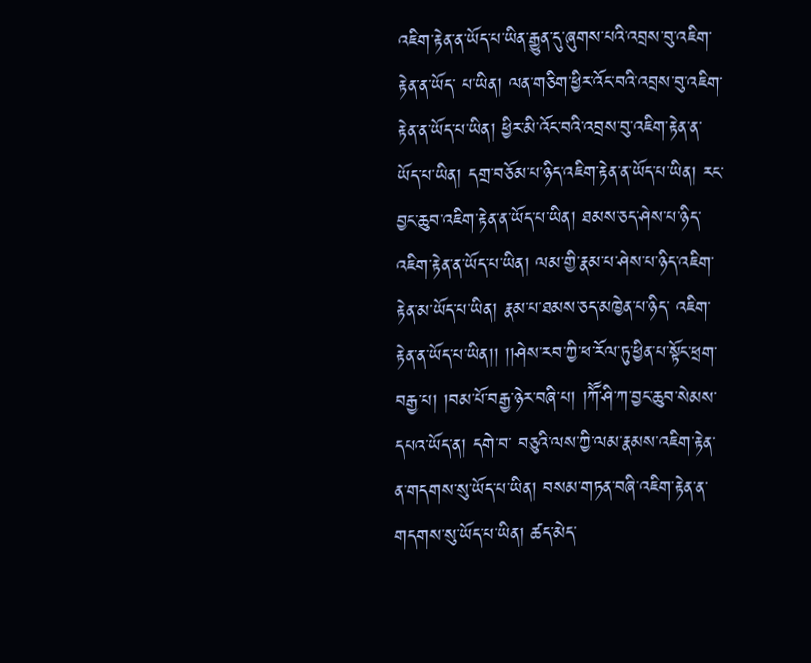འཇིག་རྟེན་ན་ཡོད་པ་ཡིན་རྒྱུན་དུ་ཞུགས་པའི་འབྲས་བུ་འཇིག་རྟེན་ན་ཡོད་ པ་ཡིན། ལན་གཅིག་ཕྱིར་འོང་བའི་འབྲས་བུ་འཇིག་རྟེན་ན་ཡོད་པ་ཡིན། ཕྱིར་མི་འོང་བའི་འབྲས་བུ་འཇིག་རྟེན་ན་ཡོད་པ་ཡིན། དགྲ་བཅོམ་པ་ཉིད་འཇིག་རྟེན་ན་ཡོད་པ་ཡིན། རང་ བྱང་ཆུབ་འཇིག་རྟེན་ན་ཡོད་པ་ཡིན། ཐམས་ཅད་ཤེས་པ་ཉིད་འཇིག་རྟེན་ན་ཡོད་པ་ཡིན། ལམ་གྱི་རྣམ་པ་ཤེས་པ་ཉིད་འཇིག་རྟེན་མ་ཡོད་པ་ཡིན། རྣམ་པ་ཐམས་ཅད་མཁྱེན་པ་ཉིད་ འཇིག་རྟེན་ན་ཡོད་པ་ཡིན།། །།ཤེས་རབ་ཀྱི་ཕ་རོལ་ཏུ་ཕྱིན་པ་སྟོང་ཕྲག་བརྒྱ་པ། །བམ་པོ་བརྒྱ་ཉེར་བཞི་པ། །ཀཽ་ཤི་ཀ་བྱང་ཆུབ་སེམས་དཔའ་ཡོད་ན། དགེ་བ་ བཅུའི་ལས་ཀྱི་ལམ་རྣམས་འཇིག་རྟེན་ན་གདགས་སུ་ཡོད་པ་ཡིན། བསམ་གཏན་བཞི་འཇིག་རྟེན་ན་གདགས་སུ་ཡོད་པ་ཡིན། ཚད་མེད་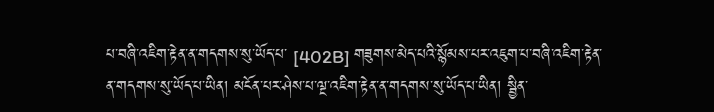པ་བཞི་འཇིག་རྟེན་ན་གདགས་སུ་ཡོད་པ་ [402B] གཟུགས་མེད་པའི་སྙོམས་པར་འཇུག་པ་བཞི་འཇིག་རྟེན་ན་གདགས་སུ་ཡོད་པ་ཡིན། མངོན་པར་ཤེས་པ་ལྔ་འཇིག་རྟེན་ན་གདགས་སུ་ཡོད་པ་ཡིན། སྦྱིན་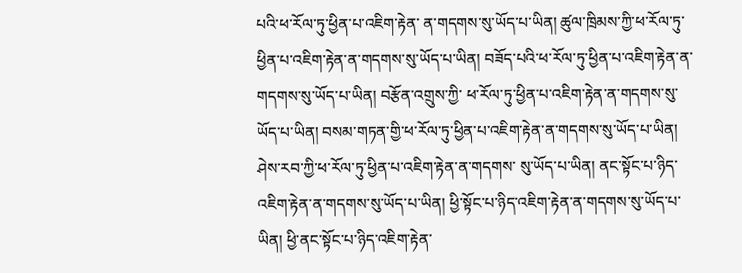པའི་ཕ་རོལ་ཏུ་ཕྱིན་པ་འཇིག་རྟེན་ ན་གདགས་སུ་ཡོད་པ་ཡིན། ཚུལ་ཁྲིམས་ཀྱི་ཕ་རོལ་ཏུ་ཕྱིན་པ་འཇིག་རྟེན་ན་གདགས་སུ་ཡོད་པ་ཡིན། བཟོད་པའི་ཕ་རོལ་ཏུ་ཕྱིན་པ་འཇིག་རྟེན་ན་གདགས་སུ་ཡོད་པ་ཡིན། བརྩོན་འགྲུས་ཀྱི་ ཕ་རོལ་ཏུ་ཕྱིན་པ་འཇིག་རྟེན་ན་གདགས་སུ་ཡོད་པ་ཡིན། བསམ་གཏན་གྱི་ཕ་རོལ་ཏུ་ཕྱིན་པ་འཇིག་རྟེན་ན་གདགས་སུ་ཡོད་པ་ཡིན། ཤེས་རབ་ཀྱི་ཕ་རོལ་ཏུ་ཕྱིན་པ་འཇིག་རྟེན་ན་གདགས་ སུ་ཡོད་པ་ཡིན། ནང་སྟོང་པ་ཉིད་འཇིག་རྟེན་ན་གདགས་སུ་ཡོད་པ་ཡིན། ཕྱི་སྟོང་པ་ཉིད་འཇིག་རྟེན་ན་གདགས་སུ་ཡོད་པ་ཡིན། ཕྱི་ནང་སྟོང་པ་ཉིད་འཇིག་རྟེན་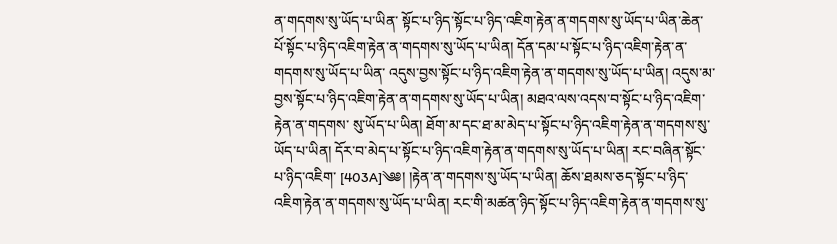ན་གདགས་སུ་ཡོད་པ་ཡིན་ སྟོང་པ་ཉིད་སྟོང་པ་ཉིད་འཇིག་རྟེན་ན་གདགས་སུ་ཡོད་པ་ཡིན་ཆེན་པོ་སྟོང་པ་ཉིད་འཇིག་རྟེན་ན་གདགས་སུ་ཡོད་པ་ཡིན། དོན་དམ་པ་སྟོང་པ་ཉིད་འཇིག་རྟེན་ན་གདགས་སུ་ཡོད་པ་ཡིན་ འདུས་བྱས་སྟོང་པ་ཉིད་འཇིག་རྟེན་ན་གདགས་སུ་ཡོད་པ་ཡིན། འདུས་མ་བྱས་སྟོང་པ་ཉིད་འཇིག་རྟེན་ན་གདགས་སུ་ཡོད་པ་ཡིན། མཐའ་ལས་འདས་བ་སྟོང་པ་ཉིད་འཇིག་རྟེན་ན་གདགས་ སུ་ཡོད་པ་ཡིན། ཐོག་མ་དང་ཐ་མ་མེད་པ་སྟོང་པ་ཉིད་འཇིག་རྟེན་ན་གདགས་སུ་ཡོད་པ་ཡིན། དོར་བ་མེད་པ་སྟོང་པ་ཉིད་འཇིག་རྟེན་ན་གདགས་སུ་ཡོད་པ་ཡིན། རང་བཞིན་སྟོང་པ་ཉིད་འཇིག་ [403A]༄༅། །རྟེན་ན་གདགས་སུ་ཡོད་པ་ཡིན། ཆོས་ཐམས་ཅད་སྟོང་པ་ཉིད་འཇིག་རྟེན་ན་གདགས་སུ་ཡོད་པ་ཡིན། རང་གི་མཚན་ཉིད་སྟོང་པ་ཉིད་འཇིག་རྟེན་ན་གདགས་སུ་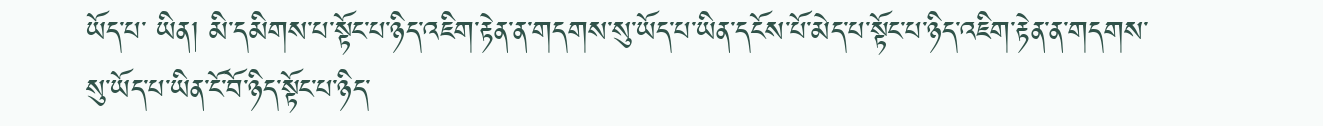ཡོད་པ་ ཡིན། མི་དམིགས་པ་སྟོང་པ་ཉིད་འཇིག་རྟེན་ན་གདགས་སུ་ཡོད་པ་ཡིན་དངོས་པོ་མེད་པ་སྟོང་པ་ཉིད་འཇིག་རྟེན་ན་གདགས་སུ་ཡོད་པ་ཡིན་ངོ་བོ་ཉིད་སྟོང་པ་ཉིད་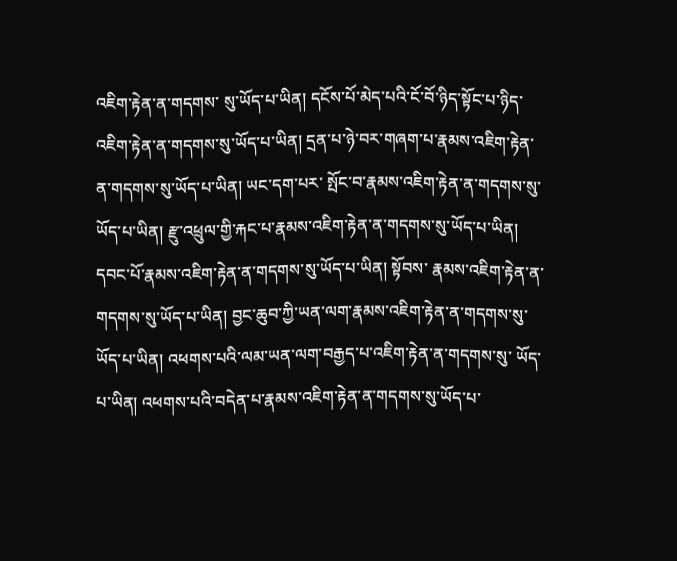འཇིག་རྟེན་ན་གདགས་ སུ་ཡོད་པ་ཡིན། དངོས་པོ་མེད་པའི་ངོ་བོ་ཉིད་སྟོང་པ་ཉིད་འཇིག་རྟེན་ན་གདགས་སུ་ཡོད་པ་ཡིན། དྲན་པ་ཉེ་བར་གཞག་པ་རྣམས་འཇིག་རྟེན་ན་གདགས་སུ་ཡོད་པ་ཡིན། ཡང་དག་པར་ སྤོང་བ་རྣམས་འཇིག་རྟེན་ན་གདགས་སུ་ཡོད་པ་ཡིན། རྫུ་འཕྲུལ་གྱི་རྐང་པ་རྣམས་འཇིག་རྟེན་ན་གདགས་སུ་ཡོད་པ་ཡིན། དབང་པོ་རྣམས་འཇིག་རྟེན་ན་གདགས་སུ་ཡོད་པ་ཡིན། སྟོབས་ རྣམས་འཇིག་རྟེན་ན་གདགས་སུ་ཡོད་པ་ཡིན། བྱང་ཆུབ་ཀྱི་ཡན་ལག་རྣམས་འཇིག་རྟེན་ན་གདགས་སུ་ཡོད་པ་ཡིན། འཕགས་པའི་ལམ་ཡན་ལག་བརྒྱད་པ་འཇིག་རྟེན་ན་གདགས་སུ་ ཡོད་པ་ཡིན། འཕགས་པའི་བདེན་པ་རྣམས་འཇིག་རྟེན་ན་གདགས་སུ་ཡོད་པ་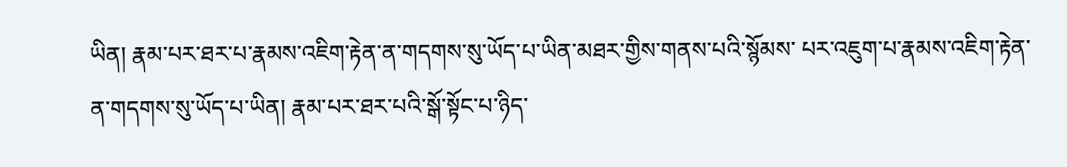ཡིན། རྣམ་པར་ཐར་པ་རྣམས་འཇིག་རྟེན་ན་གདགས་སུ་ཡོད་པ་ཡིན་མཐར་གྱིས་གནས་པའི་སྙོམས་ པར་འཇུག་པ་རྣམས་འཇིག་རྟེན་ན་གདགས་སུ་ཡོད་པ་ཡིན། རྣམ་པར་ཐར་པའི་སྒོ་སྟོང་པ་ཉིད་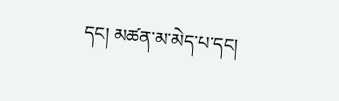དང། མཚན་མ་མེད་པ་དང།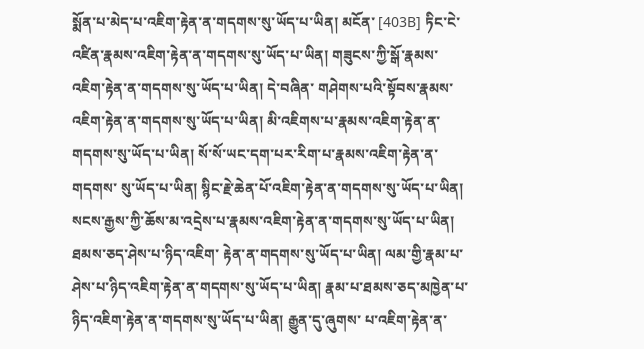སྨོན་པ་མེད་པ་འཇིག་རྟེན་ན་གདགས་སུ་ཡོད་པ་ཡིན། མངོན་ [403B] ཏིང་ངེ་འཛིན་རྣམས་འཇིག་རྟེན་ན་གདགས་སུ་ཡོད་པ་ཡིན། གཟུངས་ཀྱི་སྒོ་རྣམས་འཇིག་རྟེན་ན་གདགས་སུ་ཡོད་པ་ཡིན། དེ་བཞིན་ གཤེགས་པའི་སྟོབས་རྣམས་འཇིག་རྟེན་ན་གདགས་སུ་ཡོད་པ་ཡིན། མི་འཇིགས་པ་རྣམས་འཇིག་རྟེན་ན་གདགས་སུ་ཡོད་པ་ཡིན། སོ་སོ་ཡང་དག་པར་རིག་པ་རྣམས་འཇིག་རྟེན་ན་གདགས་ སུ་ཡོད་པ་ཡིན། སྙིང་རྗེ་ཆེན་པོ་འཇིག་རྟེན་ན་གདགས་སུ་ཡོད་པ་ཡིན། སངས་རྒྱས་ཀྱི་ཆོས་མ་འདྲེས་པ་རྣམས་འཇིག་རྟེན་ན་གདགས་སུ་ཡོད་པ་ཡིན། ཐམས་ཅད་ཤེས་པ་ཉིད་འཇིག་ རྟེན་ན་གདགས་སུ་ཡོད་པ་ཡིན། ལམ་གྱི་རྣམ་པ་ཤེས་པ་ཉིད་འཇིག་རྟེན་ན་གདགས་སུ་ཡོད་པ་ཡིན། རྣམ་པ་ཐམས་ཅད་མཁྱེན་པ་ཉིད་འཇིག་རྟེན་ན་གདགས་སུ་ཡོད་པ་ཡིན། རྒྱུན་དུ་ཞུགས་ པ་འཇིག་རྟེན་ན་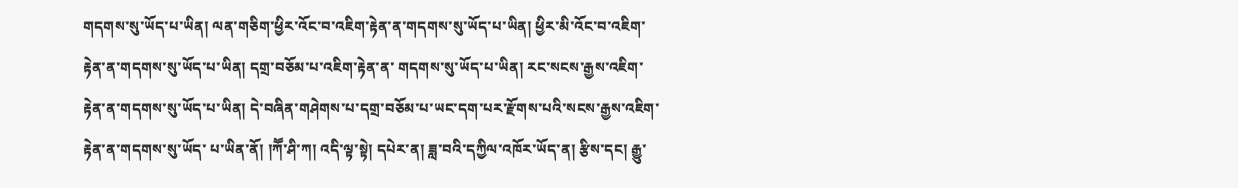གདགས་སུ་ཡོད་པ་ཡིན། ལན་གཅིག་ཕྱིར་འོང་བ་འཇིག་རྟེན་ན་གདགས་སུ་ཡོད་པ་ཡིན། ཕྱིར་མི་འོང་བ་འཇིག་རྟེན་ན་གདགས་སུ་ཡོད་པ་ཡིན། དགྲ་བཅོམ་པ་འཇིག་རྟེན་ན་ གདགས་སུ་ཡོད་པ་ཡིན། རང་སངས་རྒྱས་འཇིག་རྟེན་ན་གདགས་སུ་ཡོད་པ་ཡིན། དེ་བཞིན་གཤེགས་པ་དགྲ་བཅོམ་པ་ཡང་དག་པར་རྫོགས་པའི་སངས་རྒྱས་འཇིག་རྟེན་ན་གདགས་སུ་ཡོད་ པ་ཡིན་ནོ། །ཀཽ་ཤི་ཀ། འདི་ལྟ་སྟེ། དཔེར་ན། ཟླ་བའི་དཀྱིལ་འཁོར་ཡོད་ན། རྩིས་དང། རྒྱུ་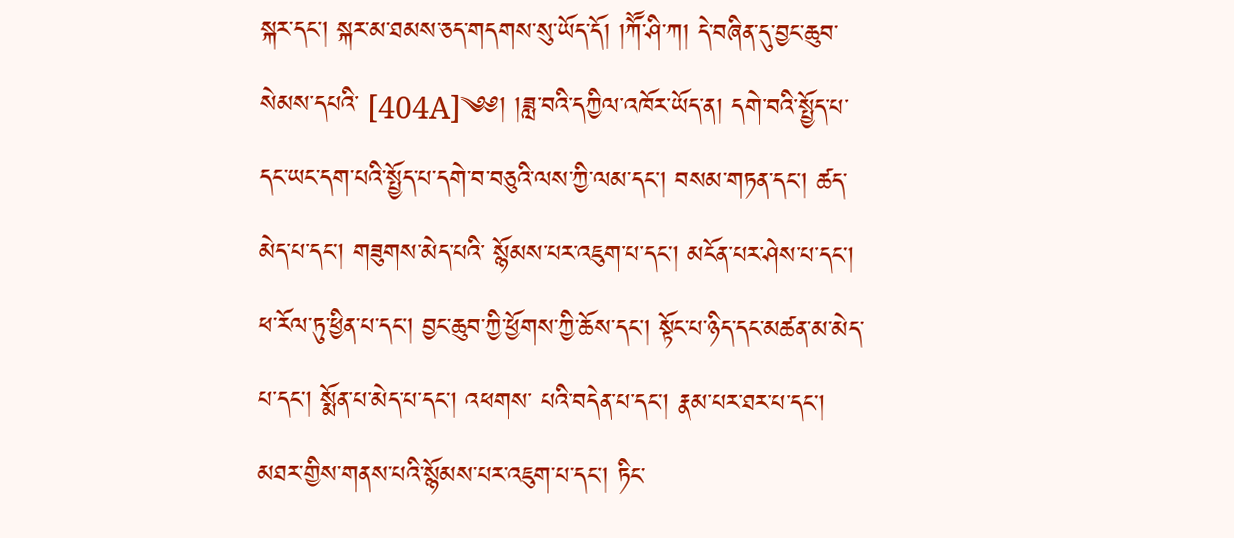སྐར་དང། སྐར་མ་ཐམས་ཅད་གདགས་སུ་ཡོད་དོ། །ཀཽ་ཤི་ཀ། དེ་བཞིན་དུ་བྱང་ཆུབ་སེམས་དཔའི་ [404A]༄༅། །ཟླ་བའི་དཀྱིལ་འཁོར་ཡོད་ན། དགེ་བའི་སྤྱོད་པ་དང་ཡང་དག་པའི་སྤྱོད་པ་དགེ་བ་བཅུའི་ལས་ཀྱི་ལམ་དང། བསམ་གཏན་དང། ཚད་མེད་པ་དང། གཟུགས་མེད་པའི་ སྙོམས་པར་འཇུག་པ་དང། མངོན་པར་ཤེས་པ་དང། ཕ་རོལ་ཏུ་ཕྱིན་པ་དང། བྱང་ཆུབ་ཀྱི་ཕྱོགས་ཀྱི་ཆོས་དང། སྟོང་པ་ཉིད་དང་མཚན་མ་མེད་པ་དང། སྨོན་པ་མེད་པ་དང། འཕགས་ པའི་བདེན་པ་དང། རྣམ་པར་ཐར་པ་དང། མཐར་གྱིས་གནས་པའི་སྙོམས་པར་འཇུག་པ་དང། ཏིང་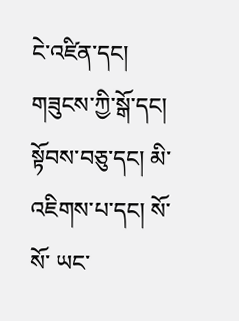ངེ་འཛིན་དང། གཟུངས་ཀྱི་སྒོ་དང། སྟོབས་བཅུ་དང། མི་འཇིགས་པ་དང། སོ་སོ་ ཡང་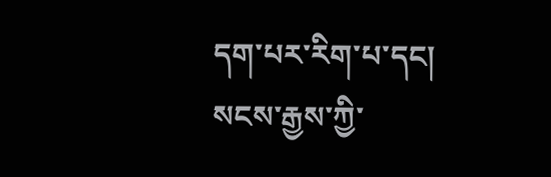དག་པར་རིག་པ་དང། སངས་རྒྱས་ཀྱི་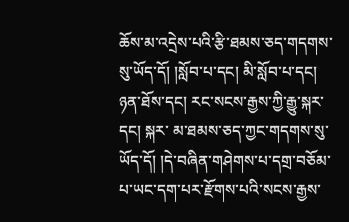ཆོས་མ་འདྲེས་པའི་རྩི་ཐམས་ཅད་གདགས་སུ་ཡོད་དོ། །སློབ་པ་དང། མི་སློབ་པ་དང། ཉན་ཐོས་དང། རང་སངས་རྒྱས་ཀྱི་རྒྱུ་སྐར་དང། སྐར་ མ་ཐམས་ཅད་ཀྱང་གདགས་སུ་ཡོད་དོ། །དེ་བཞིན་གཤེགས་པ་དགྲ་བཅོམ་པ་ཡང་དག་པར་རྫོགས་པའི་སངས་རྒྱས་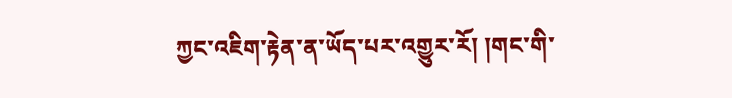ཀྱང་འཇིག་རྟེན་ན་ཡོད་པར་འགྱུར་རོ། །གང་གི་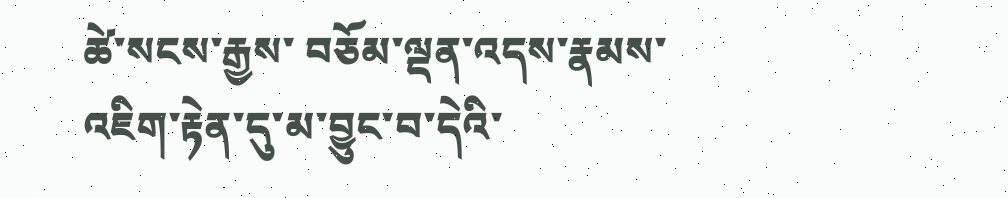ཚེ་སངས་རྒྱས་ བཅོམ་ལྡན་འདས་རྣམས་འཇིག་རྟེན་དུ་མ་བྱུང་བ་དེའི་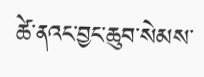ཚེ་ནའང་བྱང་ཆུབ་སེམས་